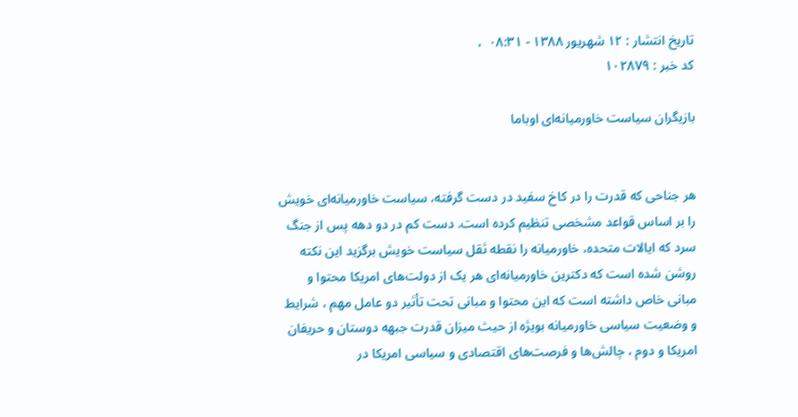تاریخ انتشار : ۱۲ شهريور ۱۳۸۸ - ۰۸:۳۱  ،
کد خبر : ۱۰۲۸۷۹

بازیگران سیاست خاورمیانه‌ای اوباما


هر جناحی که قدرت را در کاخ سفید در دست گرفته، سیاست خاورمیانه‌ای خویش را بر اساس قواعد مشخصی تنظیم کرده است. دست کم در دو دهه پس از جنگ سرد که ایالات متحده، خاورمیانه را نقطه ثقل سیاست خویش برگزید این نکته روشن شده است که دکترین‌ خاورمیانه‌ای هر یک از دولت‌های امریکا محتوا و مبانی خاص داشته است که این محتوا و مبانی تحت تأثیر دو عامل مهم ، شرایط و وضعیت سیاسی خاورمیانه بویژه از حیث میزان قدرت جبهه دوستان و حریفان امریکا و دوم ، چالش‌ها و فرصت‌های اقتصادی و سیاسی امریکا در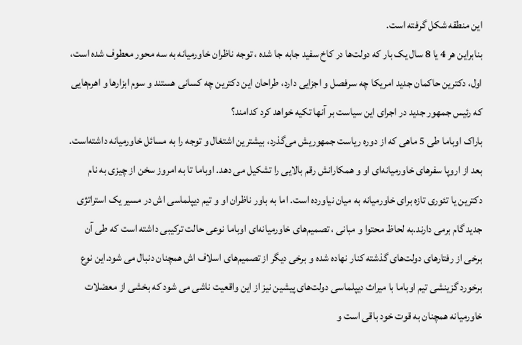این منطقه شکل گرفته است.
بنابراین هر 4 یا 8 سال یک بار که دولت‌ها در کاخ سفید جابه جا شده ، توجه ناظران خاورمیانه به سه محور معطوف شده است، اول، دکترین حاکمان جدید امریکا چه سرفصل و اجزایی دارد، طراحان این دکترین چه کسانی‌ هستند و سوم ابزارها و اهرم‌هایی که رئیس جمهور جدید در اجرای این سیاست بر آنها تکیه خواهد کرد کدامند؟
باراک اوباما طی 5 ماهی که از دوره ریاست جمهوریش می‌گذرد،‌ بیشترین اشتغال و توجه را به مسائل خاورمیانه داشته‌است. بعد از اروپا سفرهای خاورمیانه‌ای او و همکارانش رقم بالایی را تشکیل می د‌هد. اوباما تا به امروز سخن از چیزی به نام دکترین یا تئوری تازه برای خاورمیانه به میان نیاورده است. اما به باور ناظران او و تیم دیپلماسی اش در مسیر یک استراتژی جدید گام برمی دارند.به لحاظ محتوا و مبانی ، تصمیم‌های خاورمیانه‌ای اوباما نوعی حالت ترکیبی داشته است که طی آن برخی از رفتارهای دولت‌های گذشته کنار نهاده شده و برخی دیگر از تصمیم‌های اسلاف اش همچنان دنبال می شود.این نوع برخورد گزینشی تیم اوباما با میراث دیپلماسی دولت‌های پیشین نیز از این واقعیت ناشی می شود که بخشی از معضلات خاورمیانه همچنان به قوت خود باقی است و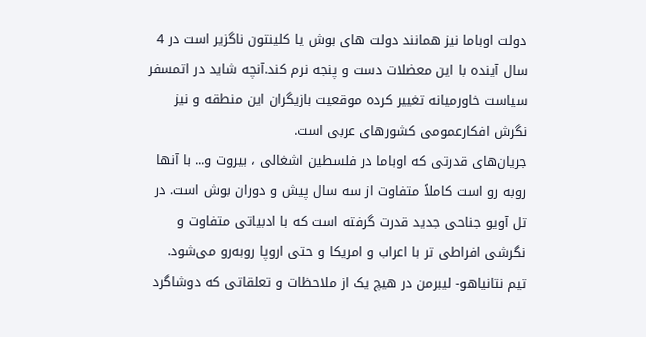دولت اوباما نیز همانند دولت های بوش یا کلینتون ناگزیر است در 4 سال آینده با این معضلات دست و پنجه نرم کند.آنچه شاید در اتمسفر سیاست خاورمیانه تغییر کرده موقعیت بازیگران این منطقه و نیز نگرش افکارعمومی کشورهای عربی است.
جریان‌های قدرتی که اوباما در فلسطین اشغالی ، بیروت و... با آنها روبه رو است کاملاً متفاوت از سه سال پیش و دوران بوش است. در تل آویو جناحی جدید قدرت گرفته است که با ادبیاتی متفاوت و نگرشی افراطی تر با اعراب و امریکا و حتی اروپا روبه‌رو می‌شود. تیم نتانیاهو- لیبرمن در هیچ یک از ملاحظات و تعلقاتی که دوشاگرد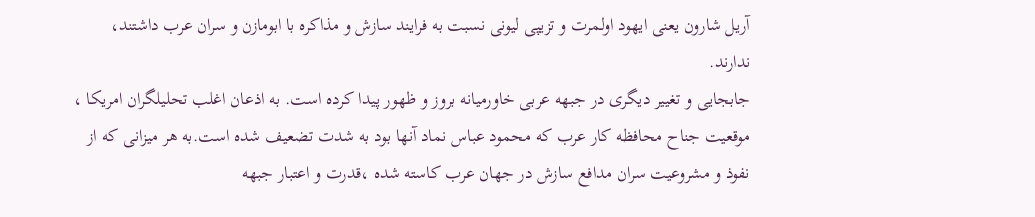آریل شارون یعنی ایهود اولمرت و تزیپی لیونی نسبت به فرایند سازش و مذاکره با ابومازن و سران عرب داشتند، ندارند.
جابجایی و تغییر دیگری در جبهه عربی خاورمیانه بروز و ظهور پیدا کرده است. به اذعان اغلب تحلیلگران امریکا ، موقعیت جناح محافظه کار عرب که محمود عباس نماد آنها بود به شدت تضعیف شده است.به هر میزانی که از نفوذ و مشروعیت سران مدافع سازش در جهان عرب کاسته شده ،قدرت و اعتبار جبهه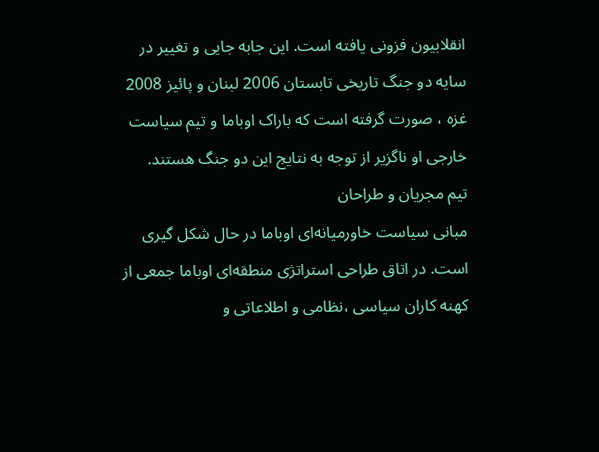انقلابیون فزونی یافته است. این جابه جایی و تغییر در سایه دو جنگ تاریخی تابستان 2006 لبنان و پائیز 2008 غزه ، صورت گرفته است که باراک اوباما و تیم سیاست خارجی او ناگزیر از توجه به نتایج این دو جنگ هستند.
تیم مجریان و طراحان
مبانی سیاست خاورمیانه‌ای اوباما در حال شکل گیری است. در اتاق طراحی استراتژی منطقه‌ای اوباما جمعی از کهنه کاران سیاسی ،‌نظامی و اطلاعاتی و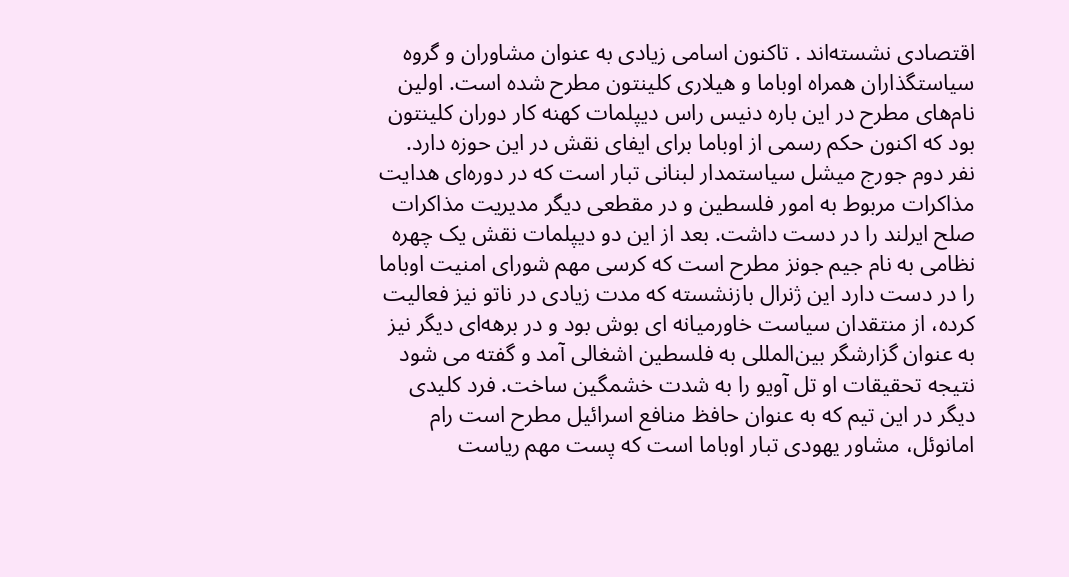اقتصادی نشسته‌اند . تاکنون اسامی زیادی به عنوان مشاوران و گروه سیاستگذاران همراه اوباما و هیلاری کلینتون مطرح شده است. اولین نام‌های مطرح در این باره دنیس راس دیپلمات کهنه کار دوران کلینتون بود که اکنون حکم رسمی از اوباما برای ایفای نقش در این حوزه دارد. نفر دوم جورج میشل سیاستمدار لبنانی تبار است که در دوره‌ای هدایت مذاکرات مربوط به امور فلسطین و در مقطعی دیگر مدیریت مذاکرات صلح ایرلند را در دست داشت. بعد از این دو دیپلمات نقش یک چهره نظامی به نام جیم جونز مطرح است که کرسی مهم شورای امنیت اوباما را در دست دارد این ژنرال بازنشسته که مدت زیادی در ناتو نیز فعالیت کرده، از منتقدان سیاست خاورمیانه ای بوش بود و در برهه‌ای دیگر نیز به عنوان گزارشگر بین‌المللی به فلسطین اشغالی آمد و گفته می شود نتیجه تحقیقات او تل آویو را به شدت خشمگین ساخت. فرد کلیدی دیگر در این تیم که به عنوان حافظ منافع اسرائیل مطرح است رام امانوئل، مشاور یهودی تبار اوباما است که پست مهم ریاست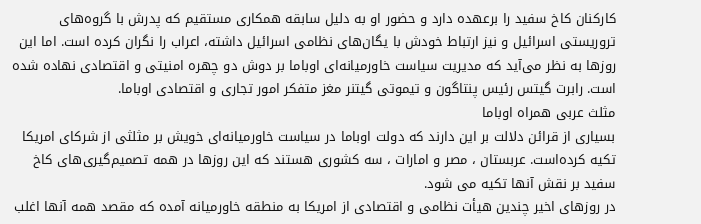کارکنان کاخ سفید را برعهده دارد و حضور او به دلیل سابقه همکاری مستقیم که پدرش با گروه‌های تروریستی اسرائیل و نیز ارتباط خودش با یگان‌های نظامی اسرائیل داشته، اعراب را نگران کرده است. اما این روزها به نظر می‌آید که مدیریت سیاست خاورمیانه‌ای اوباما بر دوش دو چهره امنیتی و اقتصادی نهاده شده است. رابرت گیتس رئیس پنتاگون و تیموتی گیتنر مغز متفکر امور تجاری و اقتصادی اوباما.
مثلث عربی همراه اوباما
بسیاری از قرائن دلالت بر این دارند که دولت اوباما در سیاست خاورمیانه‌ای خویش بر مثلثی از شرکای امریکا تکیه کرده‌است. عربستان ، مصر و امارات ، سه کشوری هستند که این روزها در همه تصمیم‌گیری‌های کاخ سفید بر نقش آنها تکیه می شود.
در روزهای اخیر چندین هیأت نظامی و اقتصادی از امریکا به منطقه خاورمیانه آمده که مقصد همه آنها اغلب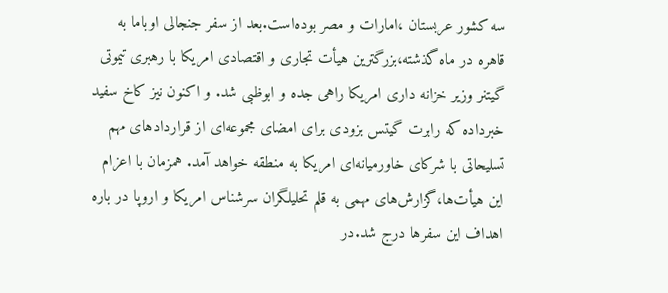سه کشور عربستان ،‌امارات و مصر بوده‌است.بعد از سفر جنجالی اوباما به قاهره در ماه گذشته‌،بزرگترین هیأت تجاری و اقتصادی امریکا با رهبری تیموتی گیتنر وزیر خزانه داری امریکا راهی جده و ابوظبی شد. و اکنون نیز کاخ سفید خبرداده که رابرت گیتس بزودی برای امضای مجموعه‌ای از قراردادهای مهم تسلیحاتی با شرکای خاورمیانه‌ای امریکا به منطقه خواهد آمد. همزمان با اعزام این هیأت‌ها،گزارش‌های مهمی به قلم تحلیلگران سرشناس امریکا و اروپا در باره اهداف این سفرها درج شد.در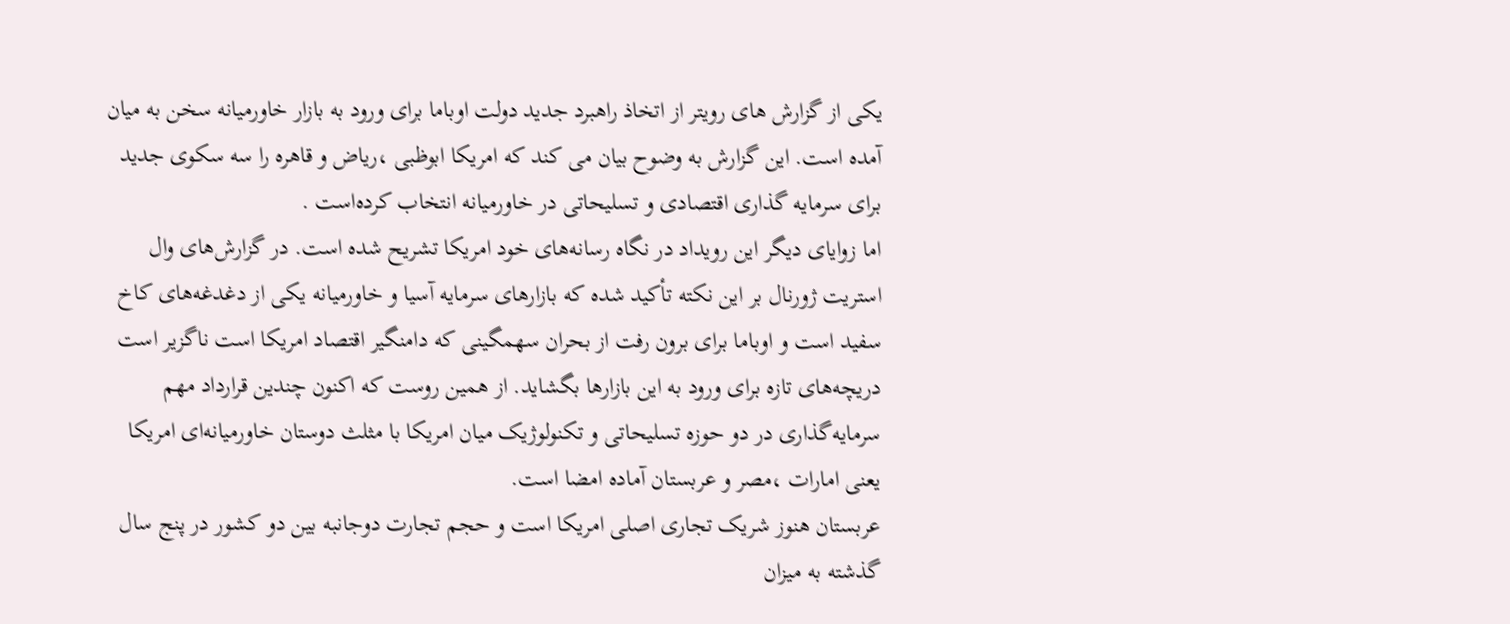یکی از گزارش های رویتر از اتخاذ راهبرد جدید دولت اوباما برای ورود به بازار خاورمیانه سخن به میان آمده است. این گزارش به وضوح بیان می کند که امریکا ابوظبی ،‌ریاض و قاهره را سه سکوی جدید برای سرمایه گذاری اقتصادی و تسلیحاتی در خاورمیانه انتخاب کرده‌است .
اما زوایای دیگر این رویداد در نگاه رسانه‌های خود امریکا تشریح شده است. در گزارش‌های وال استریت ژورنال بر این نکته تأکید شده که بازارهای سرمایه آسیا و خاورمیانه یکی از دغدغه‌های کاخ سفید است و اوباما برای برون رفت از بحران سهمگینی که دامنگیر اقتصاد امریکا است ناگزیر است دریچه‌های تازه برای ورود به این بازارها بگشاید. از همین روست که اکنون چندین قرارداد مهم سرمایه‌گذاری در دو حوزه تسلیحاتی و تکنولوژیک میان امریکا با مثلث دوستان خاورمیانه‌ای امریکا یعنی امارات ،‌مصر و عربستان آماده امضا است.
عربستان هنوز شریک تجاری اصلی امریکا است و حجم تجارت دوجانبه بین دو کشور در پنج سال گذشته به میزان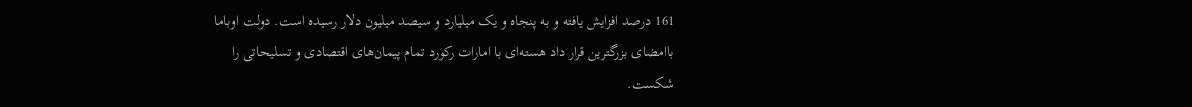161 درصد افزایش یافته و به پنجاه و یک میلیارد و سیصد میلیون دلار رسیده است. دولت اوباما باامضای بزرگترین قرار داد هسته‌ای با امارات رکورد تمام پیمان‌های اقتصادی و تسلیحاتی را شکست.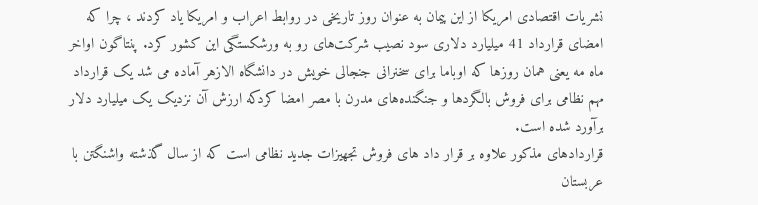نشریات اقتصادی امریکا از این پیمان به عنوان روز تاریخی در روابط اعراب و امریکا یاد کردند ، چرا که امضای قرارداد 41 میلیارد دلاری سود نصیب شرکت‌های رو به ورشکستگی این کشور کرد. پنتاگون اواخر ماه مه یعنی همان روزها که اوباما برای سخنرانی جنجالی خویش در دانشگاه الازهر آماده می شد یک قرارداد مهم نظامی برای فروش بالگردها و جنگنده‌های مدرن با مصر امضا کردکه ارزش آن نزدیک یک میلیارد دلار برآورد شده است.
قراردادهای مذکور علاوه بر قرار داد های فروش تجهیزات جدید نظامی است که از سال گذشته واشنگتن با عربستان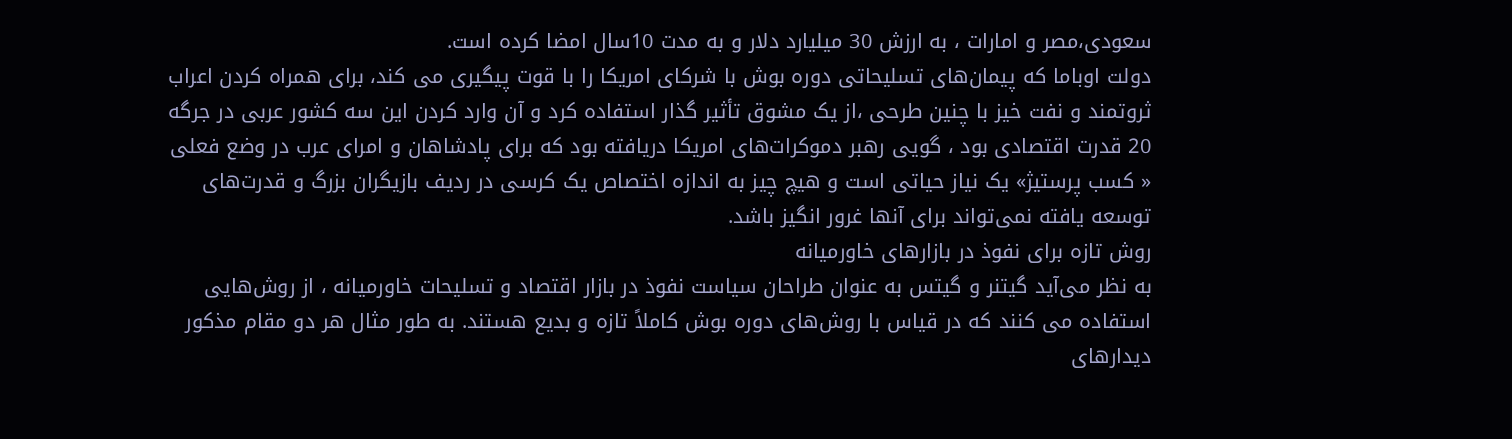سعودی،مصر و امارات ، به ارزش 30 میلیارد دلار و به مدت 10سال امضا کرده است.
دولت اوباما که پیمان‌های تسلیحاتی دوره بوش با شرکای امریکا را با قوت پیگیری می کند، برای همراه کردن اعراب ثروتمند و نفت خیز با چنین طرحی ،‌از یک مشوق تأثیر گذار استفاده کرد و آن وارد کردن این سه کشور عربی در جرگه 20 قدرت اقتصادی بود ، گویی رهبر دموکرات‌های امریکا دریافته بود که برای پادشاهان و امرای عرب در وضع فعلی « کسب پرستیژ» یک نیاز حیاتی است و هیچ چیز به اندازه اختصاص یک کرسی در ردیف بازیگران بزرگ و قدرت‌های توسعه یافته نمی‌تواند برای آنها غرور انگیز باشد.
روش تازه برای نفوذ در بازارهای خاورمیانه
به نظر می‌آید گیتنر و گیتس به عنوان طراحان سیاست نفوذ در بازار اقتصاد و تسلیحات خاورمیانه ،‌ از روش‌هایی استفاده می کنند که در قیاس با روش‌های دوره بوش کاملاً تازه و بدیع هستند. به طور مثال هر دو مقام مذکور دیدارهای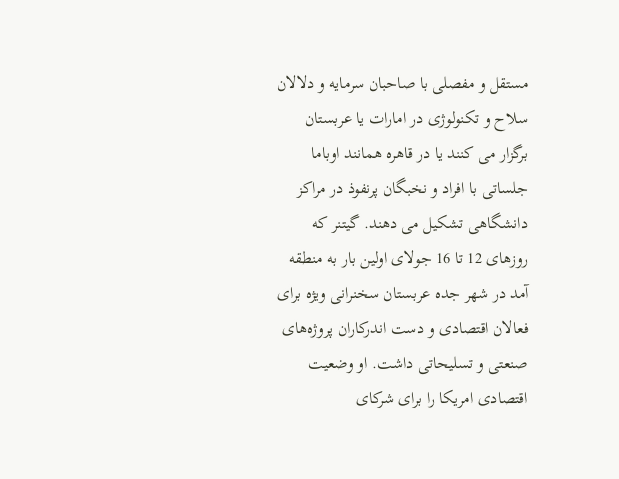مستقل و مفصلی با صاحبان سرمایه و دلالان سلاح و تکنولوژی در امارات یا عربستان برگزار می کنند یا در قاهره همانند اوباما جلساتی با افراد و نخبگان پرنفوذ در مراکز دانشگاهی تشکیل می دهند. گیتنر که روزهای 12 تا 16 جولای اولین بار به منطقه آمد در شهر جده عربستان سخنرانی ویژه برای فعالان اقتصادی و دست اندرکاران پروژه‌های صنعتی و تسلیحاتی داشت. او وضعیت اقتصادی امریکا را برای شرکای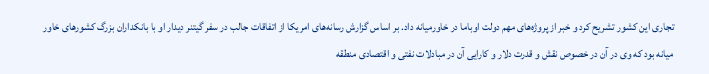تجاری این کشور تشریح کرد و خبر از پروژه‌های مهم دولت اوباما در خاورمیانه داد. بر اساس گزارش رسانه‌های امریکا از اتفاقات جالب در سفر گیتنر دیدار او با بانکداران بزرگ کشورهای خاور میانه بود که وی در آن در خصوص نقش و قدرت دلار و کارایی آن در مبادلات نفتی و اقتصادی منطقه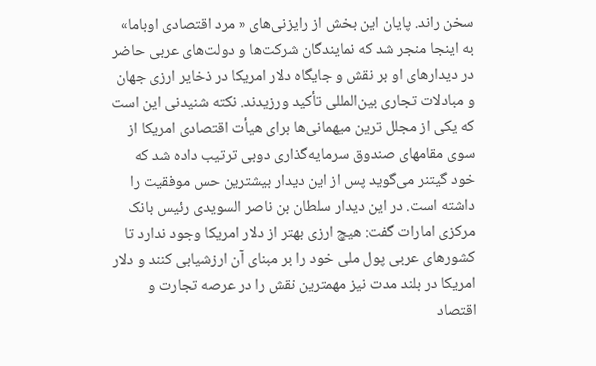سخن راند. پایان این بخش از رایزنی‌های « مرد اقتصادی اوباما» به اینجا منجر شد که نمایندگان شرکت‌ها و دولت‌های عربی حاضر در دیدارهای او بر نقش و جایگاه دلار امریکا در ذخایر ارزی جهان و مبادلات تجاری بین‌المللی تأکید ورزیدند. نکته شنیدنی این است که یکی از مجلل ترین میهمانی‌ها برای هیأت اقتصادی امریکا از سوی مقامهای صندوق سرمایه‌گذاری دوبی ترتیب داده شد که خود گیتنر می‌گوید پس از این دیدار بیشترین حس موفقیت را داشته است. در این دیدار سلطان بن ناصر السویدی رئیس بانک مرکزی امارات گفت: هیچ ارزی بهتر از دلار امریکا وجود ندارد تا کشورهای عربی پول ملی خود را بر مبنای آن ارزشیابی کنند و دلار امریکا در بلند مدت نیز مهمترین نقش را در عرصه تجارت و اقتصاد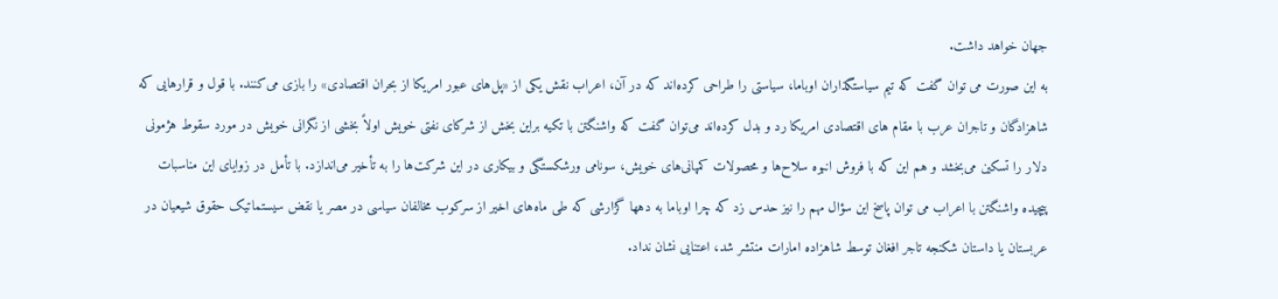جهان خواهد داشت.
به این صورت می توان گفت که تیم سیاستگذاران اوباما، سیاستی را طراحی کرده‌اند که در آن، ‌اعراب نقش یکی از ‌‌‌‌‌‌‌‌«پل‌های عبور امریکا از بحران اقتصادی» را بازی می‌کنند. با قول و قرارهایی که شاهزادگان و تاجران عرب با مقام های اقتصادی امریکا رد و بدل کرده‌اند می‌توان گفت که واشنگتن با تکیه براین بخش از شرکای نفتی خویش اولاً بخشی از نگرانی خویش در مورد سقوط هژمونی دلار را تسکین می‌بخشد و هم این که با فروش انبوه سلاح‌ها و محصولات کمپانی‌های خویش، سونامی ورشکستگی و بیکاری در این شرکت‌ها را به تأخیر می‌اندازد. با تأمل در زوایای این مناسبات پیچیده واشنگتن با اعراب می توان پاسخ این سؤال مهم را نیز حدس زد که چرا اوباما به دهها گزارشی که طی ماه‌های اخیر از سرکوب مخالفان سیاسی در مصر یا نقض سیستماتیک حقوق شیعیان در عربستان یا داستان شکنجه تاجر افغان توسط شاهزاده امارات منتشر شد، اعتنایی نشان نداد.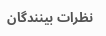نظرات بینندگان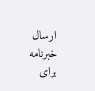ارسال خبرنامه
برای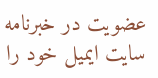عضویت در خبرنامه سایت ایمیل خود را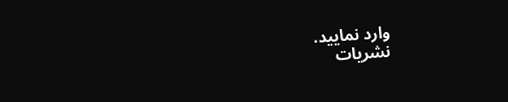وارد نمایید.
نشریات